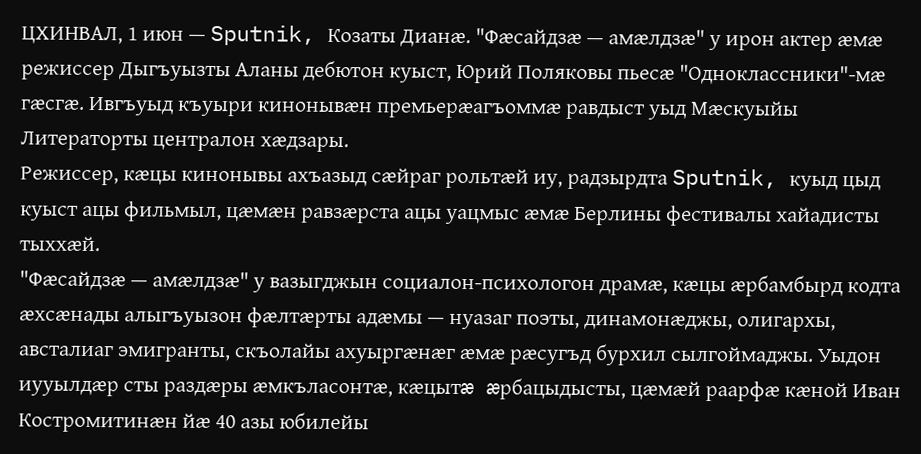ЦХИНВАЛ, 1 июн — Sputnik, Козаты Дианæ. "Фæсайдзæ — амæлдзæ" у ирон актер æмæ режиссер Дыгъуызты Аланы дебютон куыст, Юрий Поляковы пьесæ "Одноклассники"-мæ гæсгæ. Ивгъуыд къуыри кинонывæн премьерæагъоммæ равдыст уыд Мæскуыйы Литераторты централон хæдзары.
Режиссер, кæцы кинонывы ахъазыд сæйраг рольтæй иу, радзырдта Sputnik, куыд цыд куыст ацы фильмыл, цæмæн равзæрста ацы уацмыс æмæ Берлины фестивалы хайадисты тыххæй.
"Фæсайдзæ — амæлдзæ" у вазыгджын социалон-психологон драмæ, кæцы æрбамбырд кодта æхсæнады алыгъуызон фæлтæрты адæмы — нуазаг поэты, динамонæджы, олигархы, австалиаг эмигранты, скъолайы ахуыргæнæг æмæ рæсугъд бурхил сылгоймаджы. Уыдон иууылдæр сты раздæры æмкъласонтæ, кæцытæ æрбацыдысты, цæмæй раарфæ кæной Иван Костромитинæн йӕ 40 азы юбилейы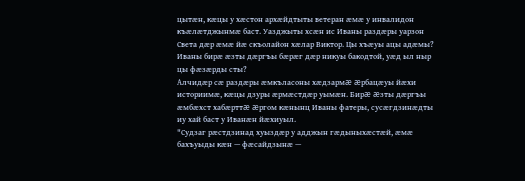цытæн, кӕцы у хӕстон архӕйдтыты ветеран ӕмӕ у инвалидон къæлæтджынмæ баст. Уазджыты хсӕн ис Иваны раздӕры уарзон Света дӕр ӕмӕ йӕ скъолайон хӕлар Виктор. Цы хъӕуы ацы адӕмы? Иваны бирӕ ӕзты дӕргъы бӕрӕг дӕр никуы бакодтой, уӕд ыл ныр цы фӕзӕрды сты?
Алчидæр сæ раздæры æмкъласоны хæдзармæ æрбацæуы йæхи историимæ, кæцы дзуры æрмæстдæр уымæн. Бирæ æзты дæргъы æмбæхст хабæрттæ æргом кæнынц Иваны фатеры, сусæгдзинæдты иу хай баст у Иванæн йæхиуыл.
"Судзаг рӕстдзинад хуыздӕр у адджын гӕдыныхӕстӕй, ӕмӕ бахъуыды кӕн — фӕсайдзынӕ —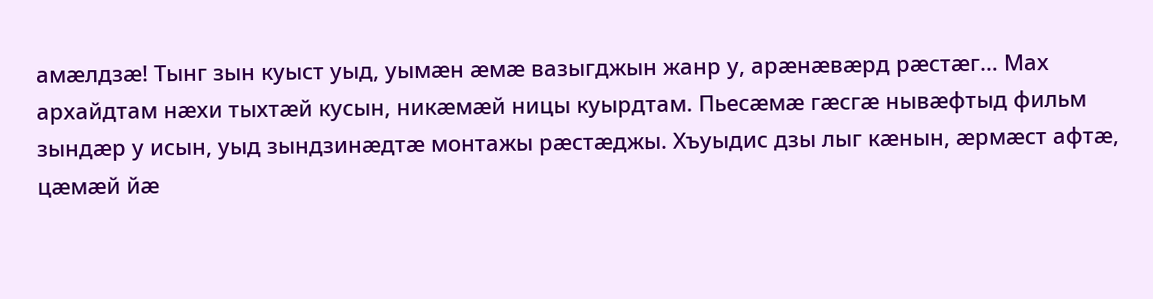амӕлдзӕ! Тынг зын куыст уыд, уымæн æмæ вазыгджын жанр у, арæнæвæрд рæстæг… Мах архайдтам нæхи тыхтæй кусын, никæмæй ницы куырдтам. Пьесæмæ гæсгæ нывæфтыд фильм зындæр у исын, уыд зындзинæдтæ монтажы рæстæджы. Хъуыдис дзы лыг кæнын, æрмæст афтæ, цæмæй йæ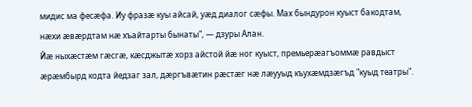мидис ма фесæфа. Иу фразæ куы айсай, уæд диалог сæфы. Мах бындурон куыст бакодтам, нæхи æвæрдтам нæ хъайтарты бынаты", — дзуры Алан.
Йæ ныхæстæм гæсгæ, кæсджытæ хорз айстой йæ ног куыст, премьерæагъоммæ равдыст æрæмбырд кодта йедзаг зал, дæргъвæтин рæстæг нæ лæууыд къухæмдзæгъд "куыд театры".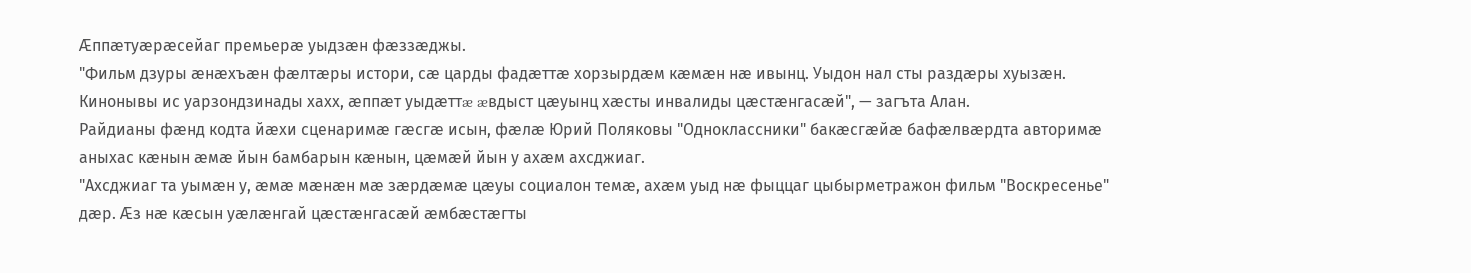Æппæтуæрæсейаг премьерæ уыдзæн фæззæджы.
"Фильм дзуры æнæхъæн фæлтæры истори, сæ царды фадæттæ хорзырдæм кæмæн нæ ивынц. Уыдон нал сты раздæры хуызæн. Кинонывы ис уарзондзинады хахх, æппæт уыдæттæ æвдыст цæуынц хæсты инвалиды цæстæнгасæй", — загъта Алан.
Райдианы фæнд кодта йæхи сценаримæ гæсгæ исын, фæлæ Юрий Поляковы "Одноклассники" бакæсгæйæ бафæлвæрдта авторимæ аныхас кæнын æмæ йын бамбарын кæнын, цæмæй йын у ахæм ахсджиаг.
"Ахсджиаг та уымæн у, æмæ мæнæн мæ зæрдæмæ цæуы социалон темæ, ахæм уыд нæ фыццаг цыбырметражон фильм "Воскресенье" дæр. Æз нæ кæсын уæлæнгай цæстæнгасæй æмбæстæгты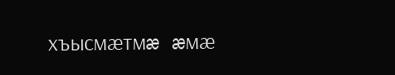хъысмæтмæ æмæ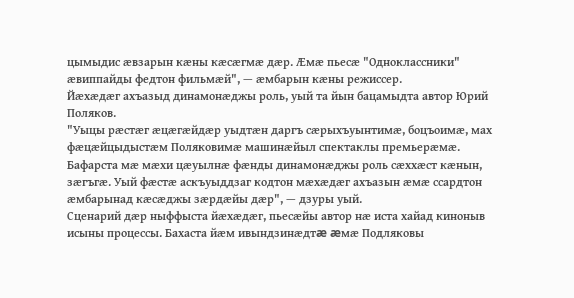цымыдис æвзарын кæны кæсæгмæ дæр. Æмæ пьесæ "Одноклассники" æвиппайды федтон фильмæй", — æмбарын кæны режиссер.
Йæхæдæг ахъазыд динамонæджы роль, уый та йын бацамыдта автор Юрий Поляков.
"Уыцы рæстæг æцæгæйдæр уыдтæн даргъ сæрыхъуынтимæ, боцъоимæ, мах фæцæйцыдыстæм Поляковимæ машинæйыл спектаклы премьерæмæ. Бафарста мæ мæхи цæуылнæ фæнды динамонæджы роль сæххæст кæнын, зæгъгæ. Уый фæстæ аскъуыддзаг кодтон мæхæдæг ахъазын æмæ ссардтон æмбарынад кæсæджы зæрдæйы дæр", — дзуры уый.
Сценарий дæр ныффыста йæхæдæг, пьесæйы автор нæ иста хайад киноныв исыны процессы. Бахаста йæм ивындзинæдтæ æмæ Подляковы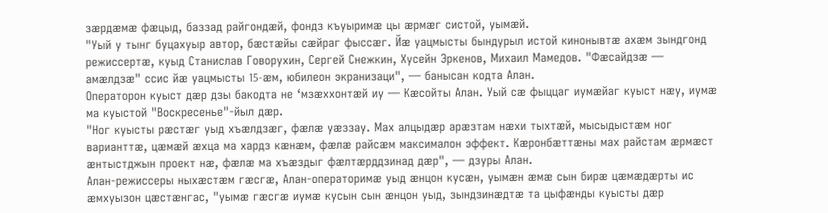зæрдæмæ фæцыд, баззад райгондæй, фондз къуыримæ цы æрмæг систой, уымæй.
"Уый у тынг буцахуыр автор, бæстæйы сæйраг фыссæг. Йæ уацмысты бындурыл истой кинонывтæ ахæм зындгонд режиссертæ, куыд Станислав Говорухин, Сергей Снежкин, Хусейн Эркенов, Михаил Мамедов. "Фæсайдзæ — амæлдзæ" ссис йæ уацмысты 15-æм, юбилеон экранизаци", — банысан кодта Алан.
Операторон куыст дæр дзы бакодта не ‘мзæххонтæй иу — Кæсойты Алан. Уый сæ фыццаг иумæйаг куыст нæу, иумæ ма куыстой "Воскресенье"-йыл дæр.
"Ног куысты рæстæг уыд хъæлдзæг, фæлæ уæззау. Мах алцыдæр арæзтам нæхи тыхтæй, мысыдыстæм ног варианттæ, цæмæй æхца ма хардз кæнæм, фæлæ райсæм максималон эффект. Кæронбæттæны мах райстам ӕрмæст æнтыстджын проект нæ, фæлæ ма хъæздыг фæлтæрддзинад дӕр", — дзуры Алан.
Алан-режиссеры ныхæстæм гæсгæ, Алан-операторимæ уыд æнцон кусæн, уымæн æмæ сын бирæ цæмæдæрты ис æмхуызон цæстæнгас, "уымæ гæсгæ иумæ кусын сын æнцон уыд, зындзинæдтæ та цыфæнды куысты дæр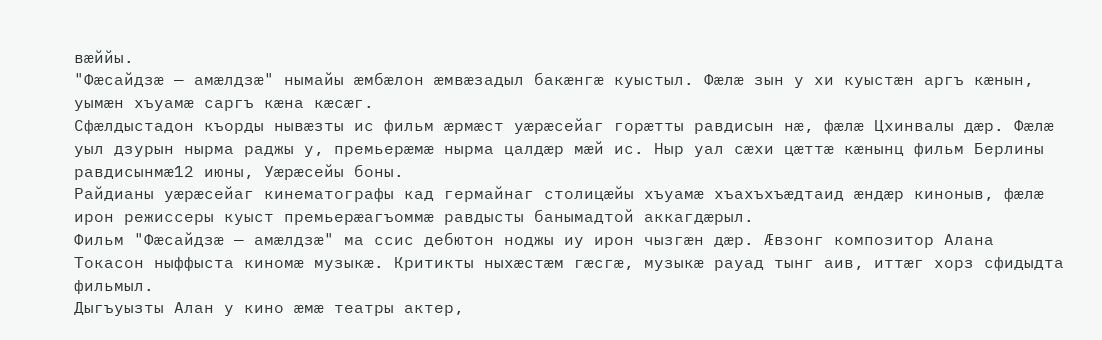вæййы.
"Фæсайдзæ — амæлдзæ" нымайы æмбæлон æмвæзадыл бакæнгæ куыстыл. Фæлæ зын у хи куыстæн аргъ кæнын, уымæн хъуамæ саргъ кæна кæсæг.
Сфæлдыстадон къорды нывæзты ис фильм æрмæст уæрæсейаг горæтты равдисын нæ, фæлæ Цхинвалы дæр. Фæлæ уыл дзурын нырма раджы у, премьерæмæ нырма цалдæр мæй ис. Ныр уал сæхи цæттæ кæнынц фильм Берлины равдисынмæ12 июны, Уæрæсейы боны.
Райдианы уæрæсейаг кинематографы кад гермайнаг столицæйы хъуамæ хъахъхъæдтаид æндæр киноныв, фæлæ ирон режиссеры куыст премьерæагъоммæ равдысты банымадтой аккагдæрыл.
Фильм "Фӕсайдзӕ — амӕлдзӕ" ма ссис дебютон ноджы иу ирон чызгӕн дӕр. Ӕвзонг композитор Алана Токасон ныффыста киномӕ музыкӕ. Критикты ныхӕстӕм гӕсгӕ, музыкӕ рауад тынг аив, иттӕг хорз сфидыдта фильмыл.
Дыгъуызты Алан у кино æмæ театры актер,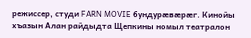режиссер, студи FARN MOVIE бундурæвæрæг. Кинойы хъазын Алан райдыдта Щепкины номыл театралон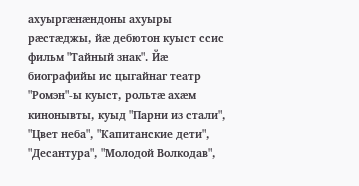ахуыргæнæндоны ахуыры рæстæджы, йæ дебютон куыст ссис фильм "Тайный знак". Йæ биографийы ис цыгайнаг театр "Ромэн"-ы куыст, рольтæ ахæм кинонывты, куыд "Парни из стали", "Цвет неба", "Капитанские дети", "Десантура", "Молодой Волкодав",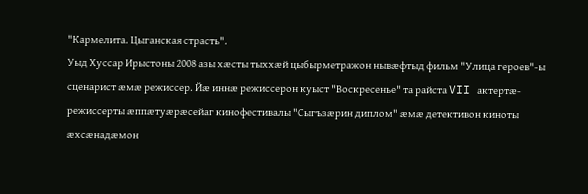"Кармелита. Цыганская страсть".
Уыд Хуссар Ирыстоны 2008 азы хæсты тыххæй цыбырметражон нывæфтыд фильм "Улица героев"-ы сценарист æмæ режиссер. Йæ иннæ режиссерон куыст "Воскресенье" та райста VII актертæ-режиссерты æппæтуæрæсейаг кинофестивалы "Сыгъзæрин диплом" æмæ детективон киноты æхсæнадæмон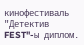кинофестиваль "Детектив FEST"-ы диплом.